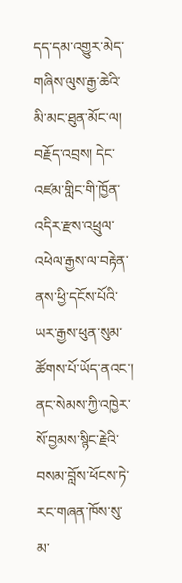དད་དམ་འགྱུར་མེད་གཞིས་ལུས་རྒྱ་ཆེའི་མི་མང་ཐུན་མོང་ལ།   བརྗོད་འབྲས། དེང་འཛམ་གླིང་གི་ཁྱོན་འདིར་རྫས་འཕྲུལ་འཕེལ་རྒྱས་ལ་བརྟེན་ནས་ཕྱི་དངོས་པོའི་ཡར་རྒྱས་ཕུན་སུམ་ཚོགས་པོ་ཡོད་ནའང་། ནང་སེམས་ཀྱི་འཁྱེར་སོ་བྱམས་སྙིང་རྗེའི་བསམ་བློས་ཕོངས་ཏེ་རང་གཞན་ཁོས་སུ་མ་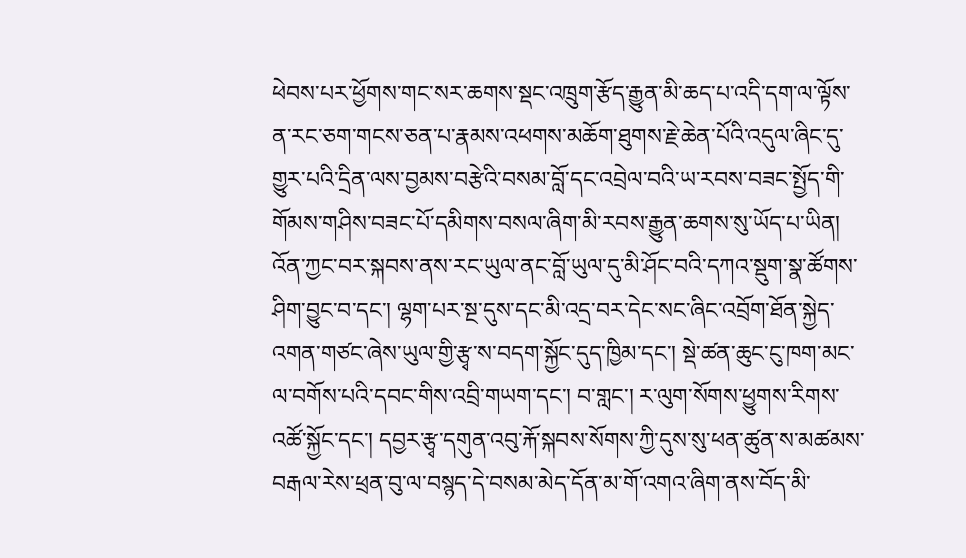ཕེབས་པར་ཕྱོགས་གང་སར་ཆགས་སྡང་འཁྲུག་རྩོད་རྒྱུན་མི་ཆད་པ་འདི་དག་ལ་ལྟོས་ན་རང་ཅག་གངས་ཅན་པ་རྣམས་འཕགས་མཆོག་ཐུགས་རྗེ་ཆེན་པོའི་འདུལ་ཞིང་དུ་གྱུར་པའི་དྲིན་ལས་བྱམས་བརྩེའི་བསམ་བློ་དང་འབྲེལ་བའི་ཡ་རབས་བཟང་སྤྱོད་གི་གོམས་གཤིས་བཟང་པོ་དམིགས་བསལ་ཞིག་མི་རབས་རྒྱུན་ཆགས་སུ་ཡོད་པ་ཡིན། འོན་ཀྱང་བར་སྐབས་ནས་རང་ཡུལ་ནང་བློ་ཡུལ་དུ་མི་ཤོང་བའི་དཀའ་སྡུག་སྣ་ཚོགས་ཤིག་བྱུང་བ་དང་། ལྷག་པར་སྔ་དུས་དང་མི་འདྲ་བར་དེང་སང་ཞིང་འབྲོག་ཐོན་སྐྱེད་འགན་གཙང་ཞེས་ཡུལ་གྱི་རྩྭ་ས་བདག་སྐྱོང་དུད་ཁྱིམ་དང་། སྡེ་ཚན་ཆུང་ངུ་ཁག་མང་ལ་བགོས་པའི་དབང་གིས་འབྲི་གཡག་དང་། བ་གླང་། ར་ལུག་སོགས་ཕྱུགས་རིགས་འཚོ་སྐྱོང་དང་། དབྱར་རྩྭ་དགུན་འབུ་རྐོ་སྐབས་སོགས་ཀྱི་དུས་སུ་ཕན་ཚུན་ས་མཚམས་བརྒལ་རེས་ཕྲན་བུ་ལ་བསྙད་དེ་བསམ་མེད་དོན་མ་གོ་འགའ་ཞིག་ནས་བོད་མི་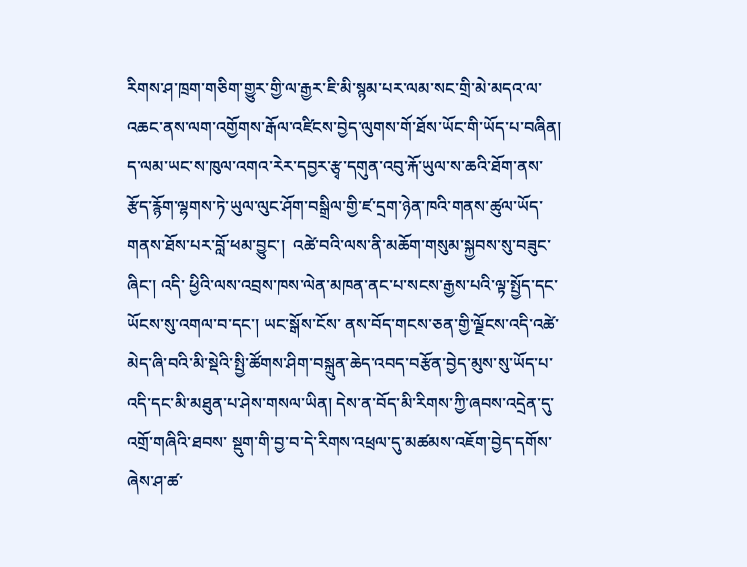རིགས་ཤ་ཁྲག་གཅིག་གྱུར་གྱི་ལ་རྒྱར་ཇི་མི་སྙམ་པར་ལམ་སང་གྲི་མེ་མདའ་ལ་འཆང་ནས་ལག་འགྱོགས་རྒོལ་འཛིངས་བྱེད་ལུགས་གོ་ཐོས་ཡོང་གི་ཡོད་པ་བཞིན། ད་ལམ་ཡང་ས་ཁུལ་འགའ་རེར་དབྱར་རྩྭ་དགུན་འབུ་རྐོ་ཡུལ་ས་ཆའི་ཐོག་ནས་རྩོད་རྙོག་ལྷགས་ཏེ་ཡུལ་ལུང་ཤོག་བསྒྲིལ་གྱི་ཛ་དྲག་ཉེན་ཁའི་གནས་ཚུལ་ཡོད་གནས་ཐོས་པར་བློ་ཕམ་བྱུང་།  འཚེ་བའི་ལས་ནི་མཆོག་གསུམ་སྐྱབས་སུ་བཟུང་ཞིང་། འདི་ ཕྱིའི་ལས་འབྲས་ཁས་ལེན་མཁན་ནང་པ་སངས་རྒྱས་པའི་ལྟ་སྤྱོད་དང་ཡོངས་སུ་འགལ་བ་དང་། ཡང་སྒོས་ངོས་ ནས་བོད་གངས་ཅན་གྱི་ལྗོངས་འདི་འཚེ་མེད་ཞི་བའི་མི་སྡེའི་སྤྱི་ཚོགས་ཤིག་བསྐྲུན་ཆེད་འབད་བརྩོན་བྱེད་མུས་སུ་ཡོད་པ་འདི་དང་མི་མཐུན་པ་ཤེས་གསལ་ཡིན། དེས་ན་བོད་མི་རིགས་ཀྱི་ཞབས་འདྲེན་དུ་འགྲོ་གཞིའི་ཐབས་ སྡུག་གི་བྱ་བ་དེ་རིགས་འཕྲལ་དུ་མཚམས་འཇོག་བྱེད་དགོས་ཞེས་ཤ་ཚ་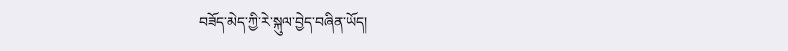བཟོད་མེད་ཀྱི་རེ་སྐུལ་བྱེད་བཞིན་ཡོད།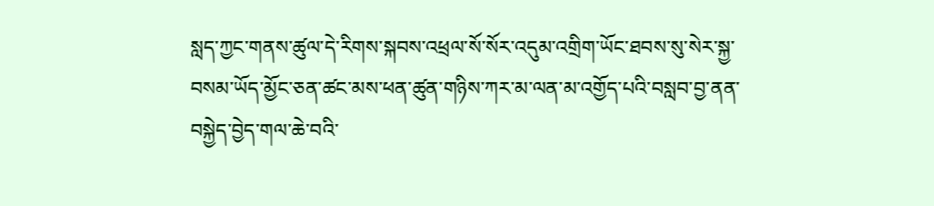སླད་ཀྱང་གནས་ཚུལ་དེ་རིགས་སྐབས་འཕྲལ་སོ་སོར་འདུམ་འགྲིག་ཡོང་ཐབས་སུ་སེར་སྐྱ་བསམ་ཡོད་མྱོང་ཅན་ཚང་མས་ཕན་ཚུན་གཉིས་ཀར་མ་ལན་མ་འགྱོད་པའི་བསླབ་བྱ་ནན་བསྐྱེད་བྱེད་གལ་ཆེ་བའི་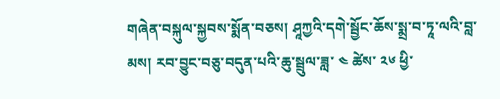གཞེན་བསྐུལ་སྐྱབས་སྨོན་བཅས། ཤཱཀྱའི་དགེ་སྦྱོང་ཆོས་སྨྲ་བ་ཏཱ་ལའི་བླ་མས། རབ་བྱུང་བཅུ་བདུན་པའི་ཆུ་སྦྲུལ་ཟླ་ ༤ ཚེས་ ༢༦ ཕྱི་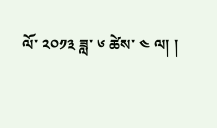ལོ་ ༢༠༡༣ ཟླ་ ༦ ཚེས་ ༤ ལ། །